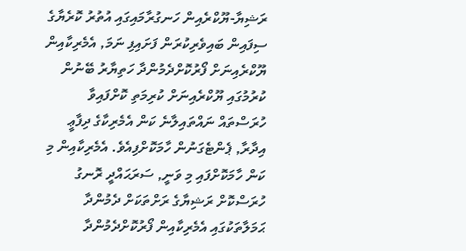ރަޝިޔާ-ޔޫކްރެއިން ހަނގުރާމައިގައި އުތުރު ކޮރެޔާގެ ސިފައިން ބައިވެރިކުރަން ފަށައިފި ނަމަ, އެމެރިކާއިން ޔޫކްރެއިނަށް ފޯރުކޮށްދެމުންދާ ހަތިޔާރު ބޭނުން ކުރުމުގައި ޔޫކްރެއިނަށް ކުރިމަތި ކޮށްފައިވާ ހުރަސްތައް ނައްތައިލާނެ ކަން އެމެރިކާގެ ދިފާޢީ އިދާރާ, ޕެންޓެގަނުން ހާމަކޮށްފިއެވެ. އެމެރިކާއިން މި ކަން ހާމަކޮށްފައި މި ވަނީ, ސަރަޙައްދީ ރޮނގު ހުރަސްކޮށް ރަޝިޔާގެ ރަށްތަކަށް ދެމުންދާ ޙަމަލާތަކުގައި އެމެރިކާއިން ފޯރުކޮށްދެމުންދާ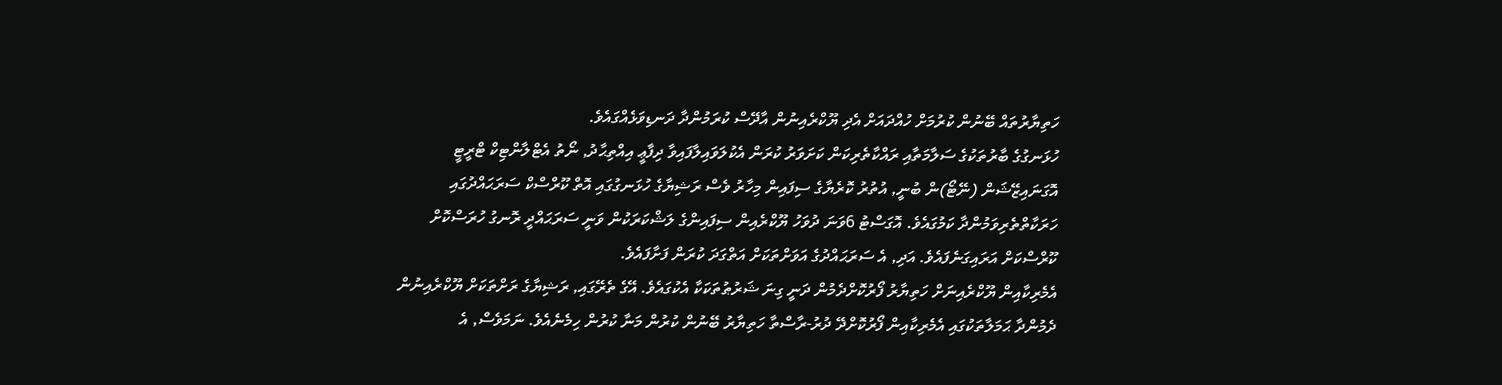ހަތިޔާރުތައް ބޭނުން ކުރުމަށް ހުއްދައަށް އެދި ޔޫކްރެއިނުން އާދޭސް ކުރަމުންދާ ދަނޑިވަޅެއްގައެވެ.
ހުޅަނގުގެ ބާރުތަކުގެ ސަލާމަތާއި ރައްކާތެރިކަން ކަށަވަރު ކުރަން އެކުލަވައިލާފައިވާ ދިފާޢީ އިއްތިޙާދު, ނޯތު އެޓްލާންޓިކް ޓްރީޓީ އޮގަނައިޒޭޝަން (ނޭޓޯ)ން ބުނީ, އުތުރު ކޮރެޔާގެ ސިފައިން މިހާރު ވެސް ރަޝިޔާގެ ހުޅަނގުގައި އޮތް ކޫރްސްކް ސަރަޙައްދުގައި ހަރަކާތްތެރިވަމުންދާ ކަމުގައެވެ. އޮގަސްޓު 6ވަނަ ދުވަހު ޔޫކްރެއިން ސިފައިންގެ ލަޝްކަރަކުން ވަނީ ސަރަޙައްދީ ރޮނގު ހުރަސްކޮށް ކޫރްސްކަށް އަރައިގަނެފައެވެ. އަދި, އެ ސަރަޙައްދުގެ އަވަށްތަކަށް އަތްގަދަ ކުރަން ފަށާފައެވެ.
އެމެރިކާއިން ޔޫކްރެއިނަށް ހަތިޔާރު ފޯރުކޮށްދެމުން ދަނީ ގިނަ ޝަރުޠުތަކަކާ އެކުގައެވެ. އޭގެ ތެރޭގައި, ރަޝިޔާގެ ރަށްތަކަށް ޔޫކްރެއިނުން ދެމުންދާ ޙަމަލާތަކުގައި އެމެރިކާއިން ފޯރުކޮށްދޭ ދުރު-ރާސްތާ ހަތިޔާރު ބޭނުން ކުރުން މަނާ ކުރުން ހިމެނެއެވެ. ނަމަވެސް, އެ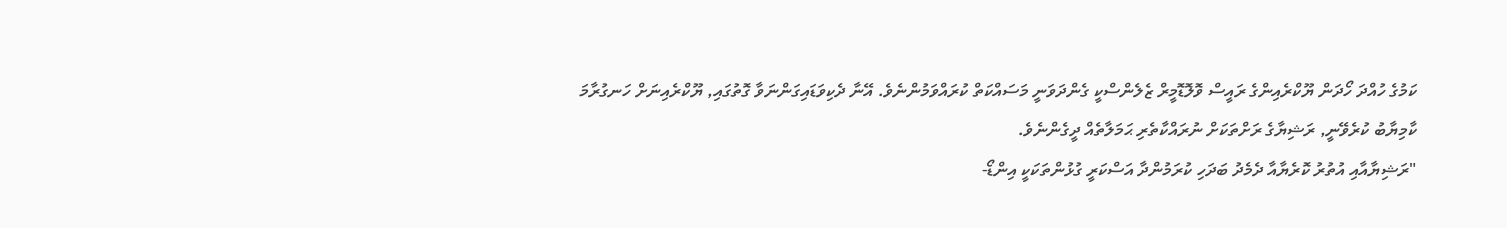ކަމުގެ ހުއްދަ ހޯދަން ޔޫކްރެއިންގެ ރައީސް ވޮލޮޑޮމީރް ޒެލެންސްކީ ގެންދަވަނީ މަސައްކަތް ކުރައްވަމުންނެވެ. އޭނާ ދެކިވަޑައިގަންނަވާ ގޮތުގައި, ޔޫކްރެއިނަށް ހަނގުރާމަ ކާމިޔާބު ކުރެވޭނީ, ރަޝިޔާގެ ރަށްތަކަށް ނުރައްކާތެރި ޙަމަލާތެއް ދީގެންނެވެ.
"ރަޝިޔާއާއި އުތުރު ކޮރެޔާއާ ދެމެދު ބަދަހި ކުރަމުންދާ އަސްކަރީ ގުޅުންތަކަކީ އިންޑޯ-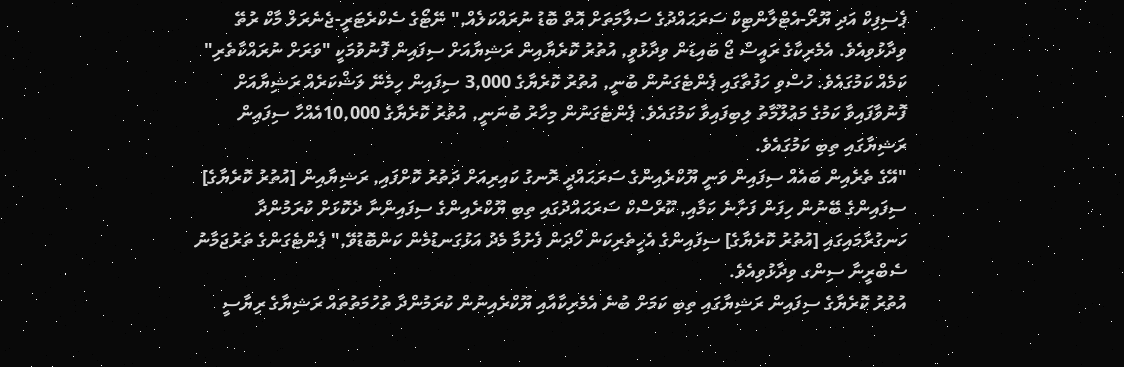ޕެސިފިކް އަދި ޔޫރޯ-އެޓްލާންޓިކް ސަރަޙައްދުގެ ސަލާމަތަށް އޮތް ބޮޑު ނުރައްކަލެއް," ނޭޓޯގެ ސެކްރެޓަރީ-ޖެނެރަލް މާކް ރުތޭ ވިދާޅުވިއެވެ. އެމެރިކާގެ ރައީސް ޖޯ ބައިޑަން ވިދާޅުވީ, އުތުރު ކޮރެޔާއިން ރަޝިޔާއަށް ސިފައިން ފޮނުވުމަކީ "ވަރަށް ނުރައްކާތެރި" ކަމެއް ކަމުގައެވެ. ހުސްވި ހަފުތާގައި ޕެންޓެގަނުން ބުނީ, އުތުރު ކޮރެޔާގެ 3,000 ސިފައިން ހިމެނޭ ލަޝްކަރެއް ރަޝިޔާއަށް ފޮނުވާފައިވާ ކަމުގެ މަޢުލޫމާތު ލިބިފައިވާ ކަމުގައެވެ. ޕެންޓެގަނުން މިހާރު ބުނަނީ, އުތުރު ކޮރެޔާގެ 10,000އެއްހާ ސިފައިން ރަޝިޔާގައި ތިބި ކަމުގައެވެ.
"އޭގެ ތެރެއިން ބައެއް ސިފައިން ވަނީ ޔޫކްރެއިންގެ ސަރަޙައްދީ ރޮނގު ކައިރިއަށް ދަތުރު ކޮށްފައި, ރަޝިޔާއިން [އުތުރު ކޮރެޔާގެ] ސިފައިންގެ ބޭނުން ހިފަން ފަށާނެ ކަމާއި, ކޫރްސްކް ސަރަޙައްދުގައި ތިބި ޔޫކްރެއިންގެ ސިފައިންނާ ދެކޮޅަށް ކުރަމުންދާ ހަނގުރާމައިގައި [އުތުރު ކޮރެޔާގެ] ސިފައިންގެ އެހީތެރިކަން ހޯދަން ފެށުމާ މެދު އަޅުގަނޑުމެން ކަންބޮޑުވޭ," ޕެންޓެގަންގެ ތަރުޖަމާނު ސެބްރީނާ ސިންގ ވިދާޅުވިއެވެ.
އުތުރު ކޮރެޔާގެ ސިފައިން ރަޝިޔާގައި ތިބި ކަމަށް ބުނެ އެމެރިކާއާއި ޔޫކްރެއިނުން ކުރަމުންދާ ތުހުމަތުތައް ރަޝިޔާގެ ރިޔާސީ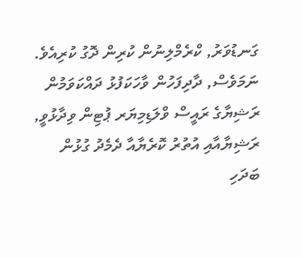ގަނޑުވަރު, ކްރެމްލިނުން ކުރިން ދޮގު ކުރިއެވެ. ނަމަވެސް, ދާދިފަހުން ވާހަކަފުޅު ދައްކަވަމުން ރަޝިޔާގެ ރައީސް ވްލަޑިމިޔަރ ޕުޓިން ވިދާޅުވީ, ރަޝިޔާއާއި އުތުރު ކޮރެޔާއާ ދެމެދު ގުޅުން ބަދަހި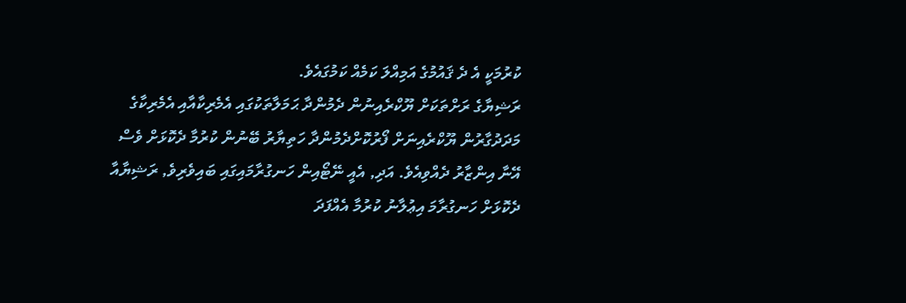ކުރުމަކީ އެ ދެ ޤައުމުގެ އަމިއްލަ ކަމެއް ކަމުގައެވެ.
ރަޝިޔާގެ ރަށްތަކަށް ޔޫކްރެއިނުން ދެމުންދާ ޙަމަލާތަކުގައި އެމެރިކާއާއި އެމެރިކާގެ މަދަދުގާރުން ޔޫކްރެއިނަށް ފޯރުކޮށްދެމުންދާ ހަތިޔާރު ބޭނުން ކުރުމާ ދެކޮޅަށް ވެސް އޭނާ އިންޒާރު ދެއްވިއެވެ. އަދި, އެއީ ނޭޓޯއިން ހަނގުރާމައިގައި ބައިވެރިވެ, ރަޝިޔާއާ ދެކޮޅަށް ހަނގުރާމަ އިޢުލާނު ކުރުމާ އެއްފަދަ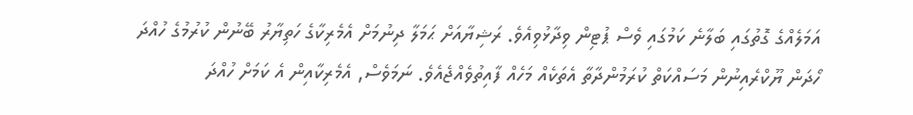އަމަލެއްގެ ގޮތުގައި ބަލާނެ ކަމުގައި ވެސް ޕުޓިން ވިދާޅުވިއެވެ. ރަޝިޔާއަށް ޙަމަލާ ދިނުމަށް އެމެރިކާގެ ހަތިޔާރު ބޭނުން ކުރުމުގެ ހުއްދަ ހޯދަން ޔޫކްރެއިނުން މަސައްކަތް ކުރަމުންދާތާ އެތަކެއް މަހެއް ފާއިތުވެއްޖެއެވެ. ނަމަވެސް, އެމެރިކާއިން އެ ކަމަށް ހުއްދަ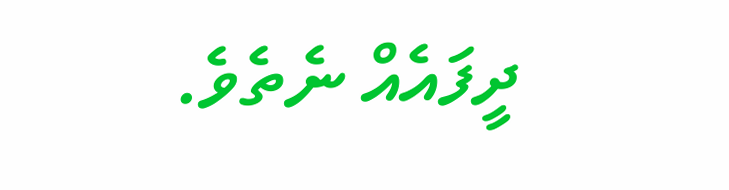ދީފައެއް ނެތެވެ.